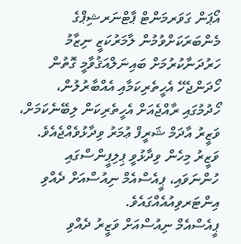އޯޕަން ގަވަރމަންޓް ޕާޓްނަރޝިޕްގެ މެންބަރަކަށްވުމުން ލާމަރުކަޒީ ނިޒާމު ހަރުދަނާކުރުމަށް ބައިނަލްއަޤުވާމީ ގޮތުން ހޯދަންޖެހޭ އެހީތެރިކަމާއި އެއްބާރުލުން، ހޯދުމުގައި ރާއްޖެއަށް އެހީތެރިކަން ލިބޭނެކަމަށް، ވަޒީރު އާދަމް ޝަރީފް ޢުމަރު ވިދާޅުވެއްޖެއެވެ. ވަޒީރު މިހެން ވިދާޅުވީ ޕިލިޕީންސްގައި ހުންނަވައި، ޕީއެސްއެމް ނިއުސްއަށް ދެއްވި އިންޓަރވިއުއެއްގައެވެ.
ޕީއެސްއެމް ނިއުސްއަށް ވަޒީރު ދެއްވި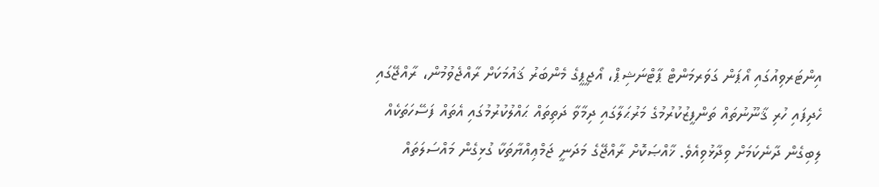އިންޓަރވިއުގައި އޯޕަން ގަވަރމަންޓް ޕާޓްނަޝިޕް، އޯޖީޕީގެ މެންބަރު ޤައުމަކަށް ރާއްޖެވުމުން، ރާއްޖޭގައި ހެދިފައި ހުރި ޤާނޫނުތައް ތަންފީޒުކުރުމުގެ މަރުޙަލާގައި ދިމާވާ ދަތިތައް ޙައްލުކުރުމުގައި އެތައް ފަސޭހަތަކެއް ލިބިގެން ދާނެކަމަށް ވިދާޅުވިއެވެ. ޚާއްޞަކޮށް ރާއްޖޭގެ މަދަނީ ޖަމްޢިއްޔާތަކާ ގުޅިގެން މައްސަލަތައް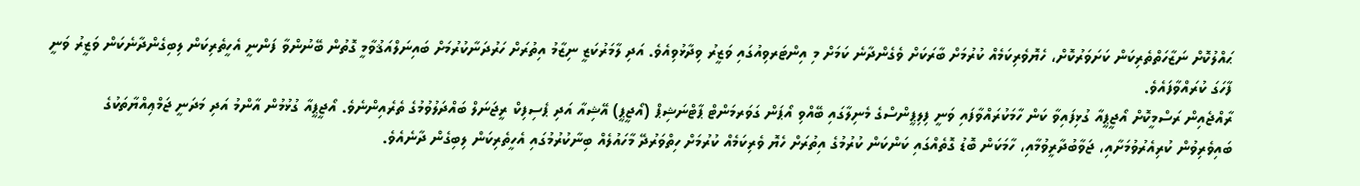ޙައްލުކޮށް ނަޒާހަތްތެރިކަން ކަށަވަރުކޮށް، ހެޔޮވެރިކަމެއް ކުރުމަށް ބާރަކަށް ވެގެންދާނެ ކަމަށް މި އިންޓަރވިއުގައި ވަޒީރު ވިދާޅުވިއެވެ. އަދި ލާމަރުކަޒީ ނިޒާމު އިތުރަށް ހަރުދަނާކުރުމަށް ބައިނަލްއަޤުވާމީ ގޮތުން ބޭނުންވާ ފަންނީ އެހީތެރިކަން ލިބިގެންދާނެކަން ވަޒީރު ވަނީ ފާހަގަ ކުރައްވާފައެވެ.
ރާއްޖެއިން ރަސްމީކޮށް އޯޖީޕީއާ ގުޅިފައިވާ ކަން ހާމަކުރައްވާފައި ވަނީ ފިލިޕީންސްގެ މެނިލާގައި ބޭއްވި އޯޕަން ގަވަރމަންޓް ޕާޓްނަޝިޕް (އޯޖީޕީ) އޭޝިއާ އަދި ޕެސިފިކް ރީޖަނަލް ބައްދަލުވުމުގެ ތެރެއިންނެވެ. އޯޖީޕީއާ ގުޅުމުން އާންމު އަދި މަދަނީ ޖަމްޢިއްޔާތަކުގެ ބައިވެރިވުން ކުރިއެރުވުމަށާއި، ޖަވާބުދާރީވުމާއި، ހާމަކަން ބޮޑު ގޮތެއްގައި ކަންކަން ކުރުމުގެ އިތުރަށް ހެޔޮ ވެރިކަމެއް ކުރުމަށް ހިތްވަރުދޭ މާހައުލެއް ބިނާކުރުމުގައި އެހީތެރިކަން ލިބިގެން ދާނެއެވެ.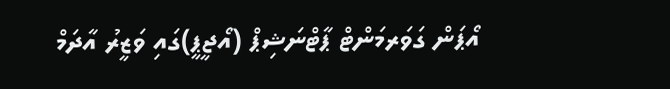އޯޕަން ގަވަރމަންޓް ޕާޓްނަޝިޕް (އޯޖީޕީ)ގައި ވަޒީރު އާދަމް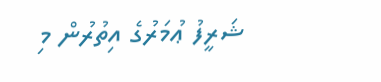ޝަރީފު ޢުމަރުގެ އިތުރުން މި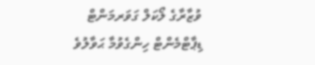ވުޒާރާގެ ލޯކަލް ގަވަރމަންޓް ޑިޕާޓްމެންޓް ހިންގެވުމާ ޙަވާލުވެ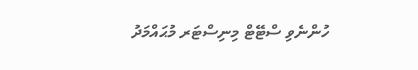ހުންނެވި ސްޓޭޓް މިނިސްޓަރ މުޙައްމަދު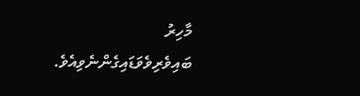މާހިރު ބައިވެރިވެވަޑައިގެންނެވިއެވެ.